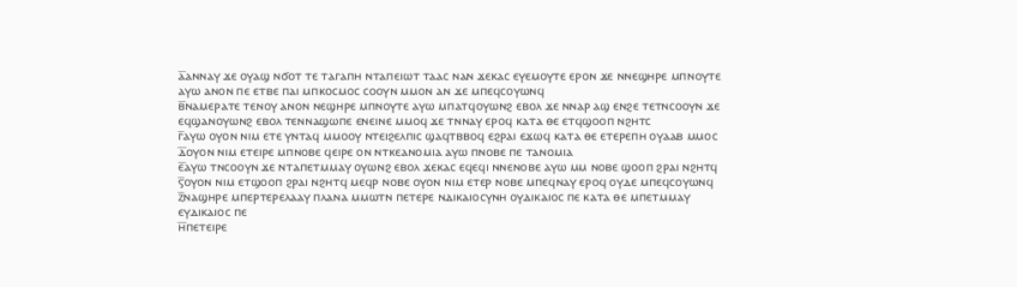ⲁ̅ⲁⲛⲛⲁⲩ ϫⲉ ⲟⲩⲁϣ ⲛϭⲟⲧ ⲧⲉ ⲧⲁⲅⲁⲡⲏ ⲛⲧⲁⲡⲉⲓⲱⲧ ⲧⲁⲁⲥ ⲛⲁⲛ ϫⲉⲕⲁⲥ ⲉⲩⲉⲙⲟⲩⲧⲉ ⲉⲣⲟⲛ ϫⲉ ⲛⲛⲉϣⲏⲣⲉ ⲙⲡⲛⲟⲩⲧⲉ ⲁⲩⲱ ⲁⲛⲟⲛ ⲡⲉ ⲉⲧⲃⲉ ⲡⲁⲓ ⲙⲡⲕⲟⲥⲙⲟⲥ ⲥⲟⲟⲩⲛ ⲙⲙⲟⲛ ⲁⲛ ϫⲉ ⲙⲡⲉϥⲥⲟⲩⲱⲛϥ
ⲃ̅ⲛⲁⲙⲉⲣⲁⲧⲉ ⲧⲉⲛⲟⲩ ⲁⲛⲟⲛ ⲛⲉϣⲏⲣⲉ ⲙⲡⲛⲟⲩⲧⲉ ⲁⲩⲱ ⲙⲡⲁⲧϥⲟⲩⲱⲛϩ ⲉⲃⲟⲗ ϫⲉ ⲛⲛⲁⲣ ⲁϣ ⲉⲛϩⲉ ⲧⲉⲧⲛⲥⲟⲟⲩⲛ ϫⲉ ⲉϥϣⲁⲛⲟⲩⲱⲛϩ ⲉⲃⲟⲗ ⲧⲉⲛⲛⲁϣⲱⲡⲉ ⲉⲛⲉⲓⲛⲉ ⲙⲙⲟϥ ϫⲉ ⲧⲛⲛⲁⲩ ⲉⲣⲟϥ ⲕⲁⲧⲁ ⲑⲉ ⲉⲧϥϣⲟⲟⲡ ⲛϩⲏⲧⲥ
ⲅ̅ⲁⲩⲱ ⲟⲩⲟⲛ ⲛⲓⲙ ⲉⲧⲉ ⲩⲛⲧⲁϥ ⲙⲙⲟⲟⲩ ⲛⲧⲉⲓϩⲉⲗⲡⲓⲥ ϣⲁϥⲧⲃⲃⲟϥ ⲉϩⲣⲁⲓ ⲉϫⲱϥ ⲕⲁⲧⲁ ⲑⲉ ⲉⲧⲉⲣⲉⲡⲏ ⲟⲩⲁⲁⲃ ⲙⲙⲟⲥ
ⲇ̅ⲟⲩⲟⲛ ⲛⲓⲙ ⲉⲧⲉⲓⲣⲉ ⲙⲡⲛⲟⲃⲉ ϥⲉⲓⲣⲉ ⲟⲛ ⲛⲧⲕⲉⲁⲛⲟⲙⲓⲁ ⲁⲩⲱ ⲡⲛⲟⲃⲉ ⲡⲉ ⲧⲁⲛⲟⲙⲓⲁ
ⲉ̅ⲁⲩⲱ ⲧⲛⲥⲟⲟⲩⲛ ϫⲉ ⲛⲧⲁⲡⲉⲧⲙⲙⲁⲩ ⲟⲩⲱⲛϩ ⲉⲃⲟⲗ ϫⲉⲕⲁⲥ ⲉϥⲉϥⲓ ⲛⲛⲉⲛⲟⲃⲉ ⲁⲩⲱ ⲙⲙ ⲛⲟⲃⲉ ϣⲟⲟⲡ ϩⲣⲁⲓ ⲛϩⲏⲧϥ
ⲋ̅ⲟⲩⲟⲛ ⲛⲓⲙ ⲉⲧϣⲟⲟⲡ ϩⲣⲁⲓ ⲛϩⲏⲧϥ ⲙⲉϥⲣ ⲛⲟⲃⲉ ⲟⲩⲟⲛ ⲛⲓⲙ ⲉⲧⲉⲣ ⲛⲟⲃⲉ ⲙⲡⲉϥⲛⲁⲩ ⲉⲣⲟϥ ⲟⲩⲇⲉ ⲙⲡⲉϥⲥⲟⲩⲱⲛϥ
ⲍ̅ⲛⲁϣⲏⲣⲉ ⲙⲡⲉⲣⲧⲉⲣⲉⲗⲁⲁⲩ ⲡⲗⲁⲛⲁ ⲙⲙⲱⲧⲛ ⲡⲉⲧⲉⲣⲉ ⲛⲇⲓⲕⲁⲓⲟⲥⲩⲛⲏ ⲟⲩⲇⲓⲕⲁⲓⲟⲥ ⲡⲉ ⲕⲁⲧⲁ ⲑⲉ ⲙⲡⲉⲧⲙⲙⲁⲩ ⲉⲩⲇⲓⲕⲁⲓⲟⲥ ⲡⲉ
ⲏ̅ⲡⲉⲧⲉⲓⲣⲉ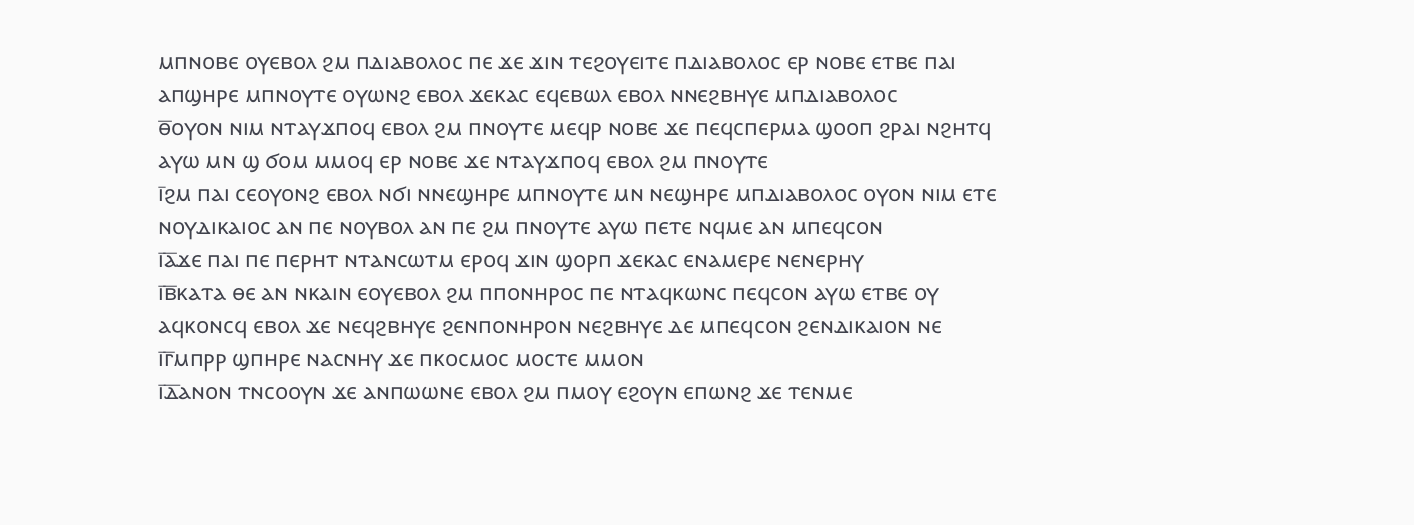ⲙⲡⲛⲟⲃⲉ ⲟⲩⲉⲃⲟⲗ ϩⲙ ⲡⲇⲓⲁⲃⲟⲗⲟⲥ ⲡⲉ ϫⲉ ϫⲓⲛ ⲧⲉϩⲟⲩⲉⲓⲧⲉ ⲡⲇⲓⲁⲃⲟⲗⲟⲥ ⲉⲣ ⲛⲟⲃⲉ ⲉⲧⲃⲉ ⲡⲁⲓ ⲁⲡϣⲏⲣⲉ ⲙⲡⲛⲟⲩⲧⲉ ⲟⲩⲱⲛϩ ⲉⲃⲟⲗ ϫⲉⲕⲁⲥ ⲉϥⲉⲃⲱⲗ ⲉⲃⲟⲗ ⲛⲛⲉϩⲃⲏⲩⲉ ⲙⲡⲇⲓⲁⲃⲟⲗⲟⲥ
ⲑ̅ⲟⲩⲟⲛ ⲛⲓⲙ ⲛⲧⲁⲩϫⲡⲟϥ ⲉⲃⲟⲗ ϩⲙ ⲡⲛⲟⲩⲧⲉ ⲙⲉϥⲣ ⲛⲟⲃⲉ ϫⲉ ⲡⲉϥⲥⲡⲉⲣⲙⲁ ϣⲟⲟⲡ ϩⲣⲁⲓ ⲛϩⲏⲧϥ ⲁⲩⲱ ⲙⲛ ϣ ϭⲟⲙ ⲙⲙⲟϥ ⲉⲣ ⲛⲟⲃⲉ ϫⲉ ⲛⲧⲁⲩϫⲡⲟϥ ⲉⲃⲟⲗ ϩⲙ ⲡⲛⲟⲩⲧⲉ
ⲓ̅ϩⲙ ⲡⲁⲓ ⲥⲉⲟⲩⲟⲛϩ ⲉⲃⲟⲗ ⲛϭⲓ ⲛⲛⲉϣⲏⲣⲉ ⲙⲡⲛⲟⲩⲧⲉ ⲙⲛ ⲛⲉϣⲏⲣⲉ ⲙⲡⲇⲓⲁⲃⲟⲗⲟⲥ ⲟⲩⲟⲛ ⲛⲓⲙ ⲉⲧⲉ ⲛⲟⲩⲇⲓⲕⲁⲓⲟⲥ ⲁⲛ ⲡⲉ ⲛⲟⲩⲃⲟⲗ ⲁⲛ ⲡⲉ ϩⲙ ⲡⲛⲟⲩⲧⲉ ⲁⲩⲱ ⲡⲉⲧⲉ ⲛϥⲙⲉ ⲁⲛ ⲙⲡⲉϥⲥⲟⲛ
ⲓ̅ⲁ̅ϫⲉ ⲡⲁⲓ ⲡⲉ ⲡⲉⲣⲏⲧ ⲛⲧⲁⲛⲥⲱⲧⲙ ⲉⲣⲟϥ ϫⲓⲛ ϣⲟⲣⲡ ϫⲉⲕⲁⲥ ⲉⲛⲁⲙⲉⲣⲉ ⲛⲉⲛⲉⲣⲏⲩ
ⲓ̅ⲃ̅ⲕⲁⲧⲁ ⲑⲉ ⲁⲛ ⲛⲕⲁⲓⲛ ⲉⲟⲩⲉⲃⲟⲗ ϩⲙ ⲡⲡⲟⲛⲏⲣⲟⲥ ⲡⲉ ⲛⲧⲁϥⲕⲱⲛⲥ ⲡⲉϥⲥⲟⲛ ⲁⲩⲱ ⲉⲧⲃⲉ ⲟⲩ ⲁϥⲕⲟⲛⲥϥ ⲉⲃⲟⲗ ϫⲉ ⲛⲉϥϩⲃⲏⲩⲉ ϩⲉⲛⲡⲟⲛⲏⲣⲟⲛ ⲛⲉϩⲃⲏⲩⲉ ⲇⲉ ⲙⲡⲉϥⲥⲟⲛ ϩⲉⲛⲇⲓⲕⲁⲓⲟⲛ ⲛⲉ
ⲓ̅ⲅ̅ⲙⲡⲣⲣ ϣⲡⲏⲣⲉ ⲛⲁⲥⲛⲏⲩ ϫⲉ ⲡⲕⲟⲥⲙⲟⲥ ⲙⲟⲥⲧⲉ ⲙⲙⲟⲛ
ⲓ̅ⲇ̅ⲁⲛⲟⲛ ⲧⲛⲥⲟⲟⲩⲛ ϫⲉ ⲁⲛⲡⲱⲱⲛⲉ ⲉⲃⲟⲗ ϩⲙ ⲡⲙⲟⲩ ⲉϩⲟⲩⲛ ⲉⲡⲱⲛϩ ϫⲉ ⲧⲉⲛⲙⲉ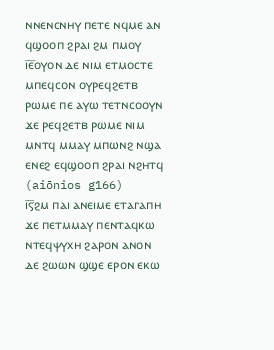ⲛⲛⲉⲛⲥⲛⲏⲩ ⲡⲉⲧⲉ ⲛϥⲙⲉ ⲁⲛ ϥϣⲟⲟⲡ ϩⲣⲁⲓ ϩⲙ ⲡⲙⲟⲩ
ⲓ̅ⲉ̅ⲟⲩⲟⲛ ⲇⲉ ⲛⲓⲙ ⲉⲧⲙⲟⲥⲧⲉ ⲙⲡⲉϥⲥⲟⲛ ⲟⲩⲣⲉϥϩⲉⲧⲃ ⲣⲱⲙⲉ ⲡⲉ ⲁⲩⲱ ⲧⲉⲧⲛⲥⲟⲟⲩⲛ ϫⲉ ⲣⲉϥϩⲉⲧⲃ ⲣⲱⲙⲉ ⲛⲓⲙ ⲙⲛⲧϥ ⲙⲙⲁⲩ ⲙⲡⲱⲛϩ ⲛϣⲁ ⲉⲛⲉϩ ⲉϥϣⲟⲟⲡ ϩⲣⲁⲓ ⲛϩⲏⲧϥ (aiōnios g166)
ⲓ̅ⲋ̅ϩⲙ ⲡⲁⲓ ⲁⲛⲉⲓⲙⲉ ⲉⲧⲁⲅⲁⲡⲏ ϫⲉ ⲡⲉⲧⲙⲙⲁⲩ ⲡⲉⲛⲧⲁϥⲕⲱ ⲛⲧⲉϥⲯⲩⲭⲏ ϩⲁⲣⲟⲛ ⲁⲛⲟⲛ ⲇⲉ ϩⲱⲱⲛ ϣϣⲉ ⲉⲣⲟⲛ ⲉⲕⲱ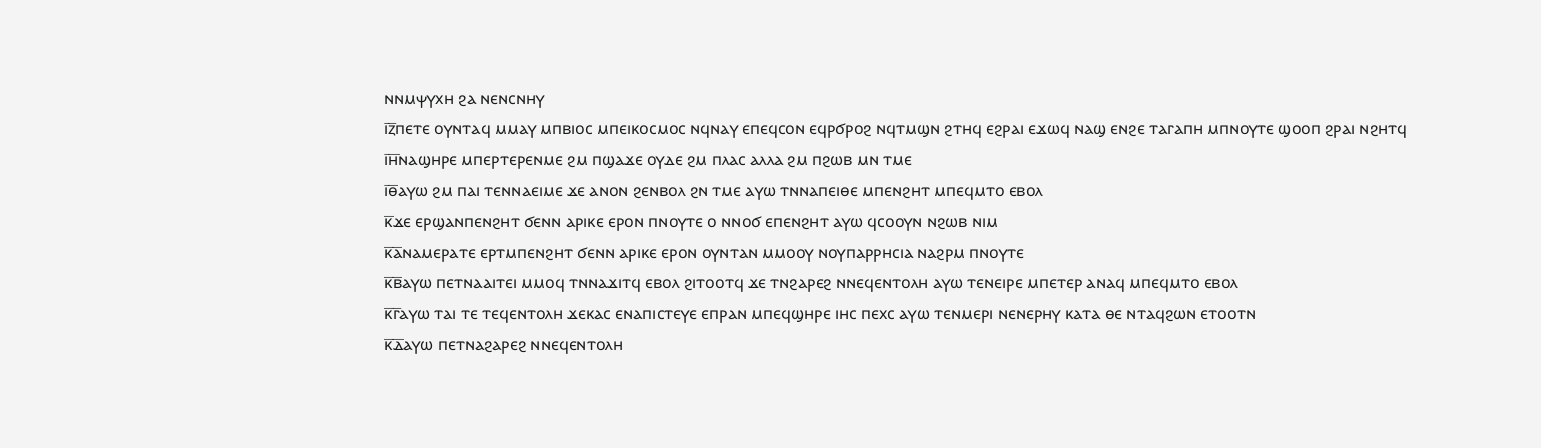ⲛⲛⲙⲯⲩⲭⲏ ϩⲁ ⲛⲉⲛⲥⲛⲏⲩ
ⲓ̅ⲍ̅ⲡⲉⲧⲉ ⲟⲩⲛⲧⲁϥ ⲙⲙⲁⲩ ⲙⲡⲃⲓⲟⲥ ⲙⲡⲉⲓⲕⲟⲥⲙⲟⲥ ⲛϥⲛⲁⲩ ⲉⲡⲉϥⲥⲟⲛ ⲉϥⲣϭⲣⲟϩ ⲛϥⲧⲙϣⲛ ϩⲧⲏϥ ⲉϩⲣⲁⲓ ⲉϫⲱϥ ⲛⲁϣ ⲉⲛϩⲉ ⲧⲁⲅⲁⲡⲏ ⲙⲡⲛⲟⲩⲧⲉ ϣⲟⲟⲡ ϩⲣⲁⲓ ⲛϩⲏⲧϥ
ⲓ̅ⲏ̅ⲛⲁϣⲏⲣⲉ ⲙⲡⲉⲣⲧⲉⲣⲉⲛⲙⲉ ϩⲙ ⲡϣⲁϫⲉ ⲟⲩⲇⲉ ϩⲙ ⲡⲗⲁⲥ ⲁⲗⲗⲁ ϩⲙ ⲡϩⲱⲃ ⲙⲛ ⲧⲙⲉ
ⲓ̅ⲑ̅ⲁⲩⲱ ϩⲙ ⲡⲁⲓ ⲧⲉⲛⲛⲁⲉⲓⲙⲉ ϫⲉ ⲁⲛⲟⲛ ϩⲉⲛⲃⲟⲗ ϩⲛ ⲧⲙⲉ ⲁⲩⲱ ⲧⲛⲛⲁⲡⲉⲓⲑⲉ ⲙⲡⲉⲛϩⲏⲧ ⲙⲡⲉϥⲙⲧⲟ ⲉⲃⲟⲗ
ⲕ̅ϫⲉ ⲉⲣϣⲁⲛⲡⲉⲛϩⲏⲧ ϭⲉⲛⲛ ⲁⲣⲓⲕⲉ ⲉⲣⲟⲛ ⲡⲛⲟⲩⲧⲉ ⲟ ⲛⲛⲟϭ ⲉⲡⲉⲛϩⲏⲧ ⲁⲩⲱ ϥⲥⲟⲟⲩⲛ ⲛϩⲱⲃ ⲛⲓⲙ
ⲕ̅ⲁ̅ⲛⲁⲙⲉⲣⲁⲧⲉ ⲉⲣⲧⲙⲡⲉⲛϩⲏⲧ ϭⲉⲛⲛ ⲁⲣⲓⲕⲉ ⲉⲣⲟⲛ ⲟⲩⲛⲧⲁⲛ ⲙⲙⲟⲟⲩ ⲛⲟⲩⲡⲁⲣⲣⲏⲥⲓⲁ ⲛⲁϩⲣⲙ ⲡⲛⲟⲩⲧⲉ
ⲕ̅ⲃ̅ⲁⲩⲱ ⲡⲉⲧⲛⲁⲁⲓⲧⲉⲓ ⲙⲙⲟϥ ⲧⲛⲛⲁϫⲓⲧϥ ⲉⲃⲟⲗ ϩⲓⲧⲟⲟⲧϥ ϫⲉ ⲧⲛϩⲁⲣⲉϩ ⲛⲛⲉϥⲉⲛⲧⲟⲗⲏ ⲁⲩⲱ ⲧⲉⲛⲉⲓⲣⲉ ⲙⲡⲉⲧⲉⲣ ⲁⲛⲁϥ ⲙⲡⲉϥⲙⲧⲟ ⲉⲃⲟⲗ
ⲕ̅ⲅ̅ⲁⲩⲱ ⲧⲁⲓ ⲧⲉ ⲧⲉϥⲉⲛⲧⲟⲗⲏ ϫⲉⲕⲁⲥ ⲉⲛⲁⲡⲓⲥⲧⲉⲩⲉ ⲉⲡⲣⲁⲛ ⲙⲡⲉϥϣⲏⲣⲉ ⲓⲏⲥ ⲡⲉⲭⲥ ⲁⲩⲱ ⲧⲉⲛⲙⲉⲣⲓ ⲛⲉⲛⲉⲣⲏⲩ ⲕⲁⲧⲁ ⲑⲉ ⲛⲧⲁϥϩⲱⲛ ⲉⲧⲟⲟⲧⲛ
ⲕ̅ⲇ̅ⲁⲩⲱ ⲡⲉⲧⲛⲁϩⲁⲣⲉϩ ⲛⲛⲉϥⲉⲛⲧⲟⲗⲏ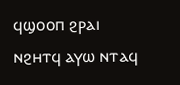ϥϣⲟⲟⲡ ϩⲣⲁⲓ ⲛϩⲏⲧϥ ⲁⲩⲱ ⲛⲧⲁϥ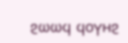ϩⲱⲱϥ ϥⲟⲩⲏϩ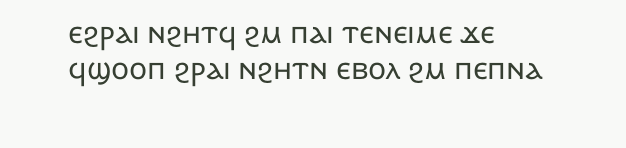ⲉϩⲣⲁⲓ ⲛϩⲏⲧϥ ϩⲙ ⲡⲁⲓ ⲧⲉⲛⲉⲓⲙⲉ ϫⲉ ϥϣⲟⲟⲡ ϩⲣⲁⲓ ⲛϩⲏⲧⲛ ⲉⲃⲟⲗ ϩⲙ ⲡⲉⲡⲛⲁ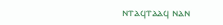ⲛⲧⲁϥⲧⲁⲁϥ ⲛⲁⲛ